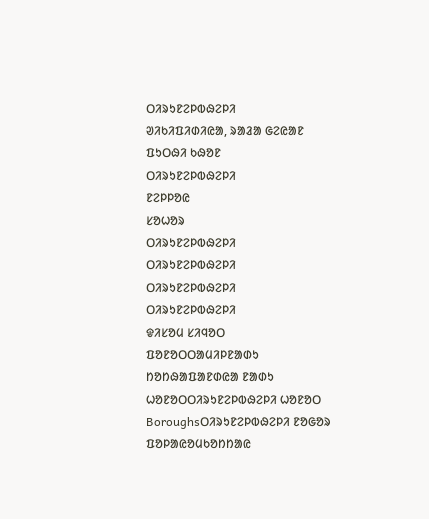ᱛᱤᱨᱩᱱᱮᱞᱵᱷᱮᱞᱤ
ᱣᱤᱠᱤᱯᱤᱰᱤᱭᱟ, ᱨᱟᱲᱟ ᱜᱮᱭᱟᱱ ᱯᱩᱛᱷᱤ ᱠᱷᱚᱱ
ᱛᱤᱨᱩᱱᱮᱞᱵᱷᱮᱞᱤ
ᱱᱮᱞᱞᱚᱭ
ᱥᱚᱦᱚᱨ
ᱛᱤᱨᱩᱱᱮᱞᱵᱷᱮᱞᱤ
ᱛᱤᱨᱩᱱᱮᱞᱵᱷᱮᱞᱤ
ᱛᱤᱨᱩᱱᱮᱞᱵᱷᱮᱞᱤ
ᱛᱤᱨᱩᱱᱮᱞᱵᱷᱮᱞᱤ
ᱫᱤᱥᱚᱢ ᱥᱤᱧᱚᱛ
ᱯᱚᱱᱚᱛᱛᱟᱢᱤᱞᱱᱟᱰᱩ
ᱴᱚᱴᱷᱟᱯᱟᱱᱰᱭᱟ ᱱᱟᱰᱩ
ᱦᱚᱱᱚᱛᱛᱤᱨᱩᱱᱮᱞᱵᱷᱮᱞᱤ ᱦᱚᱱᱚᱛ
Boroughsᱛᱤᱨᱩᱱᱮᱞᱵᱷᱮᱞᱤ ᱱᱚᱜᱚᱨ
ᱯᱚᱞᱟᱭᱚᱢᱠᱚᱴᱴᱟᱭ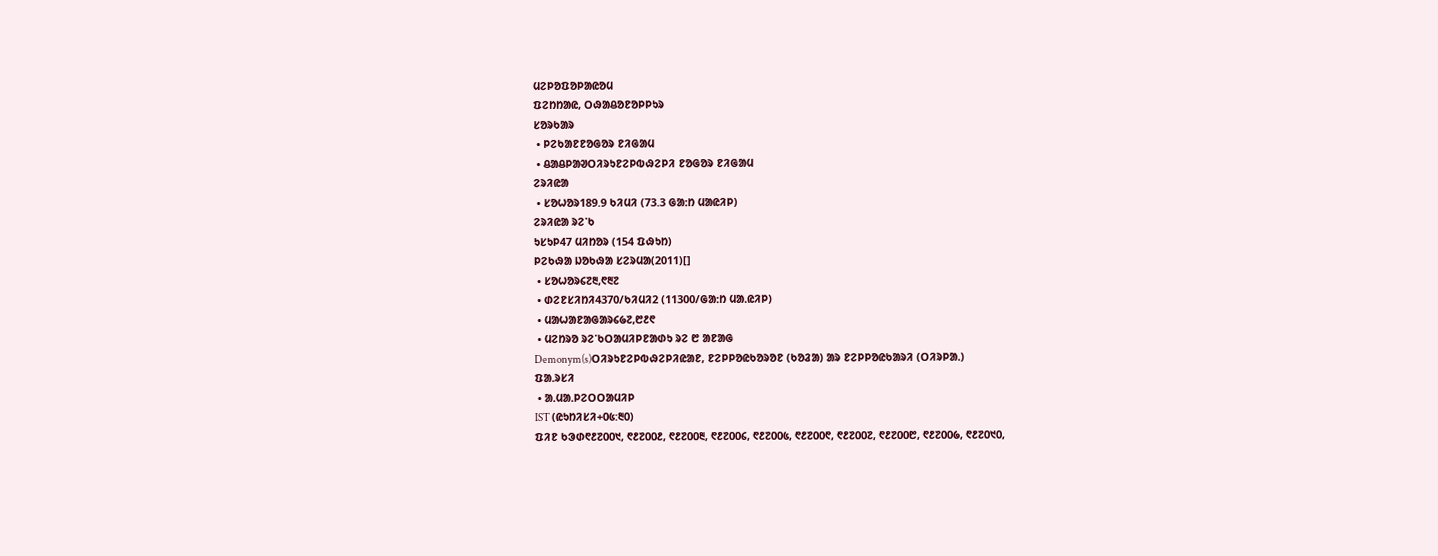ᱢᱮᱞᱚᱯᱚᱞᱟᱭᱚᱢ
ᱯᱮᱴᱴᱟᱭ, ᱛᱷᱟᱪᱚᱱᱚᱞᱞᱩᱨ
ᱥᱚᱨᱠᱟᱨ
 • ᱞᱮᱠᱟᱱᱱᱚᱜᱚᱨ ᱱᱤᱜᱟᱢ
 • ᱪᱟᱪᱞᱟᱣᱛᱤᱨᱩᱱᱮᱞᱵᱷᱮᱞᱤ ᱱᱚᱜᱚᱨ ᱱᱤᱜᱟᱢ
ᱮᱨᱤᱭᱟ
 • ᱥᱚᱦᱚᱨ189.9 ᱠᱤᱢᱤ (73.3 ᱜᱟᱺᱴ ᱢᱟᱭᱤᱞ)
ᱮᱨᱤᱭᱟ ᱨᱮᱸᱠ
ᱩᱥᱩᱞ47 ᱢᱤᱴᱚᱨ (154 ᱯᱷᱩᱴ)
ᱞᱮᱠᱷᱟ ᱡᱚᱠᱷᱟ ᱥᱮᱨᱢᱟ(2011)[]
 • ᱥᱚᱦᱚᱨ᱔᱗᱓,᱖᱓᱗
 • ᱰᱮᱱᱥᱤᱴᱤ4370/ᱠᱤᱢᱤ2 (11300/ᱜᱟᱺᱴ ᱢᱟᱹᱭᱤᱞ)
 • ᱢᱟᱦᱟᱱᱟᱜᱟᱨ᱔᱙᱗,᱘᱒᱖
 • ᱢᱮᱴᱨᱚ ᱨᱮᱸᱠᱛᱟᱢᱤᱞᱱᱟᱰᱩ ᱨᱮ ᱘ ᱟᱱᱟᱜ
Demonym(s)ᱛᱤᱨᱩᱱᱮᱞᱵᱷᱮᱞᱤᱭᱟᱱ, ᱱᱮᱞᱞᱚᱭᱠᱚᱨᱚᱱ (ᱠᱚᱲᱟ) ᱟᱨ ᱱᱮᱞᱞᱚᱭᱠᱟᱨᱤ (ᱛᱤᱨᱞᱟᱹ)
ᱯᱟᱹᱨᱥᱤ
 • ᱟᱹᱢᱟᱹᱞᱮᱛᱛᱟᱢᱤᱞ
IST (ᱭᱩᱴᱤᱥᱤ+᱐᱕:᱓᱐)
ᱯᱤᱱ ᱠᱳᱰ᱖᱒᱗᱐᱐᱑, ᱖᱒᱗᱐᱐᱒, ᱖᱒᱗᱐᱐᱓, ᱖᱒᱗᱐᱐᱔, ᱖᱒᱗᱐᱐᱕, ᱖᱒᱗᱐᱐᱖, ᱖᱒᱗᱐᱐᱗, ᱖᱒᱗᱐᱐᱘, ᱖᱒᱗᱐᱐᱙, ᱖᱒᱗᱐᱑᱐,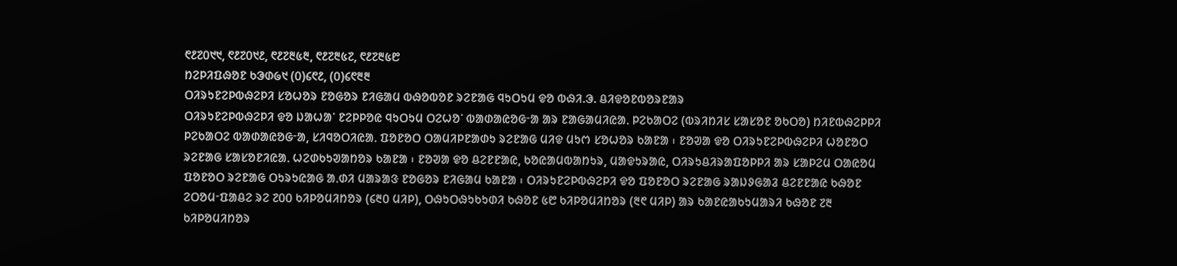᱖᱒᱗᱐᱑᱑, ᱖᱒᱗᱐᱑᱒, ᱖᱒᱗᱓᱕᱓, ᱖᱒᱗᱓᱕᱗, ᱖᱒᱗᱓᱕᱘
ᱴᱮᱞᱤᱯᱷᱚᱱ ᱠᱳᱰ᱙᱑ (᱐)᱔᱖᱒, (᱐)᱔᱖᱓᱓
ᱛᱤᱨᱩᱱᱮᱞᱵᱷᱮᱞᱤ ᱥᱚᱦᱚᱨ ᱱᱚᱜᱚᱨ ᱱᱤᱜᱟᱢ ᱵᱷᱚᱵᱚᱱ ᱨᱮᱱᱟᱜ ᱧᱩᱛᱩᱢ ᱫᱚ ᱵᱷᱤ.ᱳ. ᱪᱤᱫᱚᱱᱵᱚᱨᱱᱟᱨ
ᱛᱤᱨᱩᱱᱮᱞᱵᱷᱮᱞᱤ ᱫᱚ ᱡᱟᱦᱟᱸ ᱱᱮᱞᱞᱚᱭ ᱧᱩᱛᱩᱢ ᱛᱮᱦᱚᱸ ᱵᱟᱰᱟᱭᱚᱜᱼᱟ ᱟᱨ ᱱᱟᱜᱟᱢᱤᱭᱟᱹ ᱞᱮᱠᱟᱛᱮ (ᱵᱨᱤᱴᱤᱥ ᱥᱟᱥᱚᱱ ᱚᱠᱛᱚ) ᱴᱤᱱᱵᱷᱮᱞᱞᱤ ᱞᱮᱠᱟᱛᱮ ᱵᱟᱰᱟᱭᱚᱜᱼᱟ, ᱥᱤᱧᱚᱛᱤᱭᱟᱹ ᱯᱚᱱᱚᱛ ᱛᱟᱢᱤᱞᱱᱟᱰᱩ ᱨᱮᱱᱟᱜ ᱢᱤᱫ ᱢᱩᱬ ᱥᱚᱦᱚᱨ ᱠᱟᱱᱟ ᱾ ᱱᱚᱣᱟ ᱫᱚ ᱛᱤᱨᱩᱱᱮᱞᱵᱷᱮᱞᱤ ᱦᱚᱱᱚᱛ ᱨᱮᱱᱟᱜ ᱥᱟᱥᱚᱱᱤᱭᱟᱹ ᱦᱮᱰᱠᱩᱣᱟᱴᱚᱨ ᱠᱟᱱᱟ ᱾ ᱱᱚᱣᱟ ᱫᱚ ᱪᱮᱱᱱᱟᱭ, ᱠᱚᱭᱟᱢᱵᱟᱴᱩᱨ, ᱢᱟᱫᱩᱨᱟᱭ, ᱛᱤᱨᱩᱪᱤᱨᱟᱯᱚᱞᱞᱤ ᱟᱨ ᱥᱟᱞᱮᱢ ᱛᱟᱭᱚᱢ ᱯᱚᱱᱚᱛ ᱨᱮᱱᱟᱜ ᱛᱩᱨᱩᱭᱟᱜ ᱟᱹᱰᱤ ᱢᱟᱨᱟᱝ ᱱᱚᱜᱚᱨ ᱱᱤᱜᱟᱢ ᱠᱟᱱᱟ ᱾ ᱛᱤᱨᱩᱱᱮᱞᱵᱷᱮᱞᱤ ᱫᱚ ᱯᱚᱱᱚᱛ ᱨᱮᱱᱟᱜ ᱨᱟᱡᱽᱜᱟᱲ ᱪᱮᱱᱱᱟᱭ ᱠᱷᱚᱱ ᱮᱛᱚᱢᱼᱯᱟᱪᱮ ᱨᱮ ᱗᱐᱐ ᱠᱤᱞᱚᱢᱤᱴᱚᱨ (᱔᱓᱐ ᱢᱤᱞ), ᱛᱷᱩᱛᱷᱩᱠᱩᱰᱤ ᱠᱷᱚᱱ ᱕᱘ ᱠᱤᱞᱚᱢᱤᱴᱚᱨ (᱓᱖ ᱢᱤᱞ) ᱟᱨ ᱠᱟᱱᱭᱟᱠᱩᱢᱟᱨᱤ ᱠᱷᱚᱱ ᱗᱓ ᱠᱤᱞᱚᱢᱤᱴᱚᱨ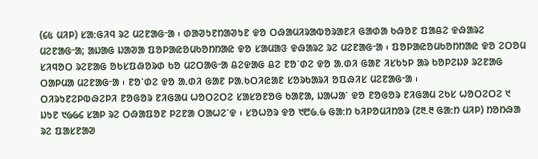(᱔᱕ ᱢᱤᱞ) ᱥᱟᱺᱜᱤᱧ ᱨᱮ ᱢᱮᱱᱟᱜᱼᱟ ᱾ ᱰᱟᱣᱩᱱᱴᱟᱣᱩᱱ ᱫᱚ ᱛᱷᱟᱢᱤᱨᱟᱵᱚᱨᱟᱱᱤ ᱜᱟᱰᱟ ᱠᱷᱚᱱ ᱯᱟᱪᱮ ᱫᱷᱟᱨᱮ ᱢᱮᱱᱟᱜᱼᱟ; ᱟᱡᱟᱜ ᱡᱟᱣᱟ ᱯᱚᱞᱟᱭᱚᱢᱠᱚᱴᱴᱟᱭ ᱫᱚ ᱥᱟᱢᱟᱝ ᱫᱷᱟᱨᱮ ᱨᱮ ᱢᱮᱱᱟᱜᱼᱟ ᱾ ᱯᱚᱞᱟᱭᱚᱢᱠᱚᱴᱴᱟᱭ ᱫᱚ ᱮᱛᱚᱢ ᱥᱤᱧᱚᱛ ᱨᱮᱱᱟᱜ ᱚᱠᱥᱯᱷᱚᱨᱰ ᱠᱚ ᱢᱮᱛᱟᱜᱼᱟ ᱪᱮᱫᱟᱜ ᱪᱮ ᱱᱚᱸᱰᱮ ᱫᱚ ᱟᱹᱰᱤ ᱜᱟᱱ ᱤᱥᱠᱩᱞ ᱟᱨ ᱠᱚᱞᱮᱡᱽ ᱨᱮᱱᱟᱜ ᱛᱟᱞᱢᱟ ᱢᱮᱱᱟᱜᱼᱟ ᱾ ᱱᱚᱸᱰᱮ ᱫᱚ ᱟᱹᱰᱤ ᱜᱟᱱ ᱞᱟᱹᱠᱛᱤᱭᱟᱱ ᱥᱚᱨᱠᱟᱨᱤ ᱚᱯᱷᱤᱥ ᱢᱮᱱᱟᱜᱼᱟ ᱾
ᱛᱤᱨᱩᱱᱮᱞᱵᱷᱮᱞᱤ ᱱᱚᱜᱚᱨ ᱱᱤᱜᱟᱢ ᱦᱚᱛᱮᱛᱮ ᱥᱟᱥᱚᱱᱚᱜ ᱠᱟᱱᱟ, ᱡᱟᱦᱟᱸ ᱫᱚ ᱱᱚᱜᱚᱨ ᱱᱤᱜᱟᱢ ᱮᱠᱥ ᱦᱚᱛᱮᱛᱮ ᱑ ᱡᱩᱱ ᱑᱙᱙᱔ ᱥᱟᱞ ᱨᱮ ᱛᱷᱟᱯᱚᱱ ᱞᱮᱱᱟ ᱛᱟᱦᱮᱸᱫ ᱾ ᱥᱚᱦᱚᱨ ᱫᱚ ᱑᱘᱙.᱙ ᱜᱟᱺᱴ ᱠᱤᱞᱚᱢᱤᱴᱚᱨ (᱗᱓.᱓ ᱜᱟᱺᱴ ᱢᱤᱞ) ᱴᱚᱴᱷᱟ ᱨᱮ ᱯᱟᱥᱱᱟᱣ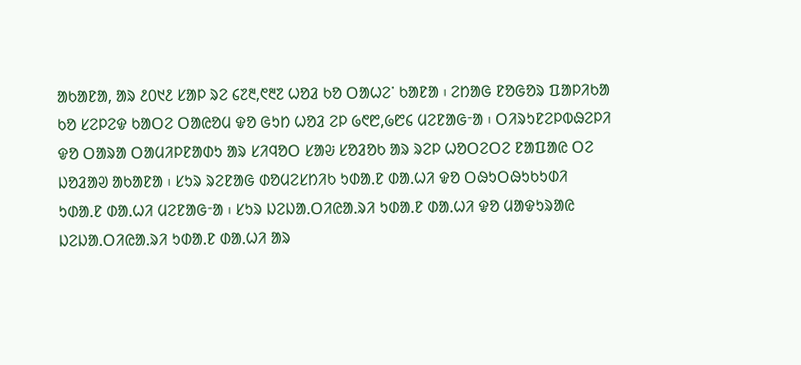ᱟᱠᱟᱱᱟ, ᱟᱨ ᱒᱐᱑᱒ ᱥᱟᱞ ᱨᱮ ᱔᱗᱓,᱖᱓᱗ ᱦᱚᱲ ᱠᱚ ᱛᱟᱦᱮᱸ ᱠᱟᱱᱟ ᱾ ᱮᱴᱟᱜ ᱱᱚᱜᱚᱨ ᱯᱟᱞᱤᱠᱟ ᱠᱚ ᱥᱮᱞᱮᱫ ᱠᱟᱛᱮ ᱛᱟᱭᱚᱢ ᱫᱚ ᱜᱩᱴ ᱦᱚᱲ ᱮᱞ ᱙᱖᱘,᱙᱘᱔ ᱢᱮᱱᱟᱜᱼᱟ ᱾ ᱛᱤᱨᱩᱱᱮᱞᱵᱷᱮᱞᱤ ᱫᱚ ᱛᱟᱨᱟ ᱛᱟᱢᱤᱞᱱᱟᱰᱩ ᱟᱨ ᱥᱤᱧᱚᱛ ᱥᱟᱶ ᱥᱚᱲᱚᱠ ᱟᱨ ᱨᱮᱞ ᱦᱚᱛᱮᱛᱮ ᱱᱟᱯᱟᱭ ᱛᱮ ᱡᱚᱲᱟᱣ ᱟᱠᱟᱱᱟ ᱾ ᱥᱩᱨ ᱨᱮᱱᱟᱜ ᱰᱚᱢᱮᱥᱴᱤᱠ ᱩᱰᱟᱹᱱ ᱰᱟᱹᱦᱤ ᱫᱚ ᱛᱷᱩᱛᱷᱩᱠᱩᱰᱤ ᱩᱰᱟᱹᱱ ᱰᱟᱹᱦᱤ ᱢᱮᱱᱟᱜᱼᱟ ᱾ ᱥᱩᱨ ᱡᱮᱡᱟᱹᱛᱤᱭᱟᱹᱨᱤ ᱩᱰᱟᱹᱱ ᱰᱟᱹᱦᱤ ᱫᱚ ᱢᱟᱫᱩᱨᱟᱭ ᱡᱮᱡᱟᱹᱛᱤᱭᱟᱹᱨᱤ ᱩᱰᱟᱹᱱ ᱰᱟᱹᱦᱤ ᱟᱨ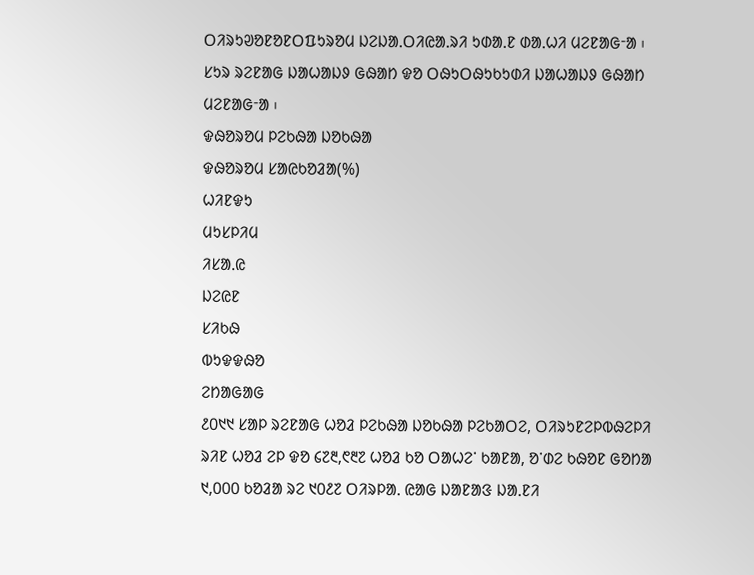ᱛᱤᱨᱩᱣᱚᱱᱚᱱᱛᱯᱩᱨᱚᱢ ᱡᱮᱡᱟᱹᱛᱤᱭᱟᱹᱨᱤ ᱩᱰᱟᱹᱱ ᱰᱟᱹᱦᱤ ᱢᱮᱱᱟᱜᱼᱟ ᱾ ᱥᱩᱨ ᱨᱮᱱᱟᱜ ᱡᱟᱦᱟᱡᱽ ᱜᱷᱟᱴ ᱫᱚ ᱛᱷᱩᱛᱷᱩᱠᱩᱰᱤ ᱡᱟᱦᱟᱡᱽ ᱜᱷᱟᱴ ᱢᱮᱱᱟᱜᱼᱟ ᱾
ᱫᱷᱚᱨᱚᱢ ᱞᱮᱠᱷᱟ ᱡᱚᱠᱷᱟ
ᱫᱷᱚᱨᱚᱢ ᱥᱟᱭᱠᱚᱲᱟ(%)
ᱦᱤᱱᱫᱩ
ᱢᱩᱥᱞᱤᱢ
ᱤᱥᱟᱹᱭ
ᱡᱮᱭᱱ
ᱥᱤᱠᱷ
ᱵᱩᱫᱫᱷᱚ
ᱮᱴᱟᱜᱟᱜ
᱒᱐᱑᱑ ᱥᱟᱞ ᱨᱮᱱᱟᱜ ᱦᱚᱲ ᱞᱮᱠᱷᱟ ᱡᱚᱠᱷᱟ ᱞᱮᱠᱟᱛᱮ, ᱛᱤᱨᱩᱱᱮᱞᱵᱷᱮᱞᱤ ᱨᱤᱱ ᱦᱚᱲ ᱮᱞ ᱫᱚ ᱔᱗᱓,᱖᱓᱗ ᱦᱚᱲ ᱠᱚ ᱛᱟᱦᱮᱸ ᱠᱟᱱᱟ, ᱚᱸᱰᱮ ᱠᱷᱚᱱ ᱜᱚᱴᱟ ᱑,᱐᱐᱐ ᱠᱚᱲᱟ ᱨᱮ ᱑᱐᱒᱗ ᱛᱤᱨᱞᱟᱹ ᱭᱟᱜ ᱡᱟᱱᱟᱝ ᱡᱟᱹᱱᱤ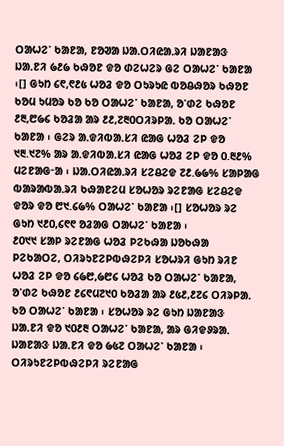ᱛᱟᱦᱮᱸ ᱠᱟᱱᱟ, ᱱᱚᱣᱟ ᱡᱟᱹᱛᱤᱭᱟᱹᱨᱤ ᱡᱟᱱᱟᱝ ᱡᱟᱹᱱᱤ ᱙᱒᱙ ᱠᱷᱚᱱ ᱫᱚ ᱰᱮᱦᱮᱨ ᱜᱮ ᱛᱟᱦᱮᱸ ᱠᱟᱱᱟ ᱾[] ᱜᱩᱴ ᱔᱖,᱖᱒᱕ ᱦᱚᱲ ᱫᱚ ᱛᱩᱨᱩᱭ ᱵᱚᱪᱷᱚᱨ ᱠᱷᱚᱱ ᱠᱚᱢ ᱩᱢᱚᱨ ᱠᱚ ᱠᱚ ᱛᱟᱦᱮᱸ ᱠᱟᱱᱟ, ᱚᱸᱰᱮ ᱠᱷᱚᱱ ᱒᱓,᱘᱙᱔ ᱠᱚᱲᱟ ᱟᱨ ᱒᱒,᱗᱓᱐ᱛᱤᱨᱞᱟᱹ ᱠᱚ ᱛᱟᱦᱮᱸ ᱠᱟᱱᱟ ᱾ ᱜᱮᱨ ᱟᱹᱫᱤᱵᱟᱹᱥᱤ ᱭᱟᱜ ᱦᱚᱲ ᱮᱞ ᱫᱚ ᱑᱓.᱑᱗% ᱟᱨ ᱟᱹᱫᱤᱵᱟᱹᱥᱤ ᱭᱟᱜ ᱦᱚᱲ ᱮᱞ ᱫᱚ ᱐.᱓᱒% ᱢᱮᱱᱟᱜᱼᱟ ᱾ ᱡᱟᱹᱛᱤᱭᱟᱹᱨᱤ ᱥᱮᱪᱮᱫ ᱗᱒.᱙᱙% ᱥᱟᱞᱟᱜ ᱵᱟᱨᱟᱵᱟᱹᱨᱤ ᱠᱷᱟᱱᱮᱢ ᱥᱚᱦᱚᱨ ᱨᱮᱱᱟᱜ ᱥᱮᱪᱮᱫ ᱫᱚᱨ ᱫᱚ ᱘᱑.᱔᱙% ᱛᱟᱦᱮᱸ ᱠᱟᱱᱟ ᱾[] ᱥᱚᱦᱚᱨ ᱨᱮ ᱜᱩᱴ ᱑᱒᱐,᱔᱖᱖ ᱚᱲᱟᱜ ᱛᱟᱦᱮᱸ ᱠᱟᱱᱟ ᱾
᱒᱐᱑᱑ ᱥᱟᱞ ᱨᱮᱱᱟᱜ ᱦᱚᱲ ᱞᱮᱠᱷᱟ ᱡᱚᱠᱷᱟ ᱞᱮᱠᱟᱛᱮ, ᱛᱤᱨᱩᱱᱮᱞᱵᱷᱮᱞᱤ ᱥᱚᱦᱨᱤ ᱜᱩᱴ ᱨᱤᱱ ᱦᱚᱲ ᱮᱞ ᱫᱚ ᱔᱙᱘,᱙᱘᱔ ᱦᱚᱲ ᱠᱚ ᱛᱟᱦᱮᱸ ᱠᱟᱱᱟ, ᱚᱸᱰᱮ ᱠᱷᱚᱱ ᱒᱔᱖ᱢ᱗᱑᱐ ᱠᱚᱲᱟ ᱟᱨ ᱒᱕᱒,᱒᱗᱔ ᱛᱤᱨᱞᱟᱹ ᱠᱚ ᱛᱟᱦᱮᱸ ᱠᱟᱱᱟ ᱾ ᱥᱚᱦᱚᱨ ᱨᱮ ᱜᱩᱴ ᱡᱟᱱᱟᱝ ᱡᱟᱹᱱᱤ ᱫᱚ ᱑᱐᱒᱓ ᱛᱟᱦᱮᱸ ᱠᱟᱱᱟ, ᱟᱨ ᱜᱤᱫᱽᱨᱟᱹ ᱡᱟᱱᱟᱝ ᱡᱟᱹᱱᱤ ᱫᱚ ᱙᱕᱗ ᱛᱟᱦᱮᱸ ᱠᱟᱱᱟ ᱾ ᱛᱤᱨᱩᱱᱮᱞᱵᱷᱮᱞᱤ ᱨᱮᱱᱟᱜ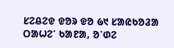ᱥᱮᱪᱮᱫ ᱫᱚᱨ ᱫᱚ ᱙᱑ ᱥᱟᱭᱠᱚᱲᱟ ᱛᱟᱦᱮᱸ ᱠᱟᱱᱟ, ᱚᱸᱰᱮ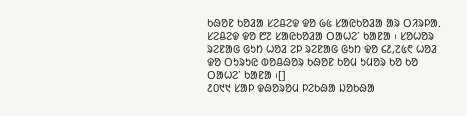ᱠᱷᱚᱱ ᱠᱚᱲᱟ ᱥᱮᱪᱮᱫ ᱫᱚ ᱙᱕ ᱥᱟᱭᱠᱚᱲᱟ ᱟᱨ ᱛᱤᱨᱞᱟᱹ ᱥᱮᱪᱮᱫ ᱫᱚ ᱘᱗ ᱥᱟᱭᱠᱚᱲᱟ ᱛᱟᱦᱮᱸ ᱠᱟᱱᱟ ᱾ ᱥᱚᱦᱚᱨ ᱨᱮᱱᱟᱜ ᱜᱩᱴ ᱦᱚᱲ ᱮᱞ ᱨᱮᱱᱟᱜ ᱜᱩᱴ ᱫᱚ ᱔᱒,᱗᱕᱖ ᱦᱚᱲ ᱫᱚ ᱛᱩᱨᱩᱭ ᱵᱚᱪᱷᱚᱨ ᱠᱷᱚᱱ ᱠᱚᱢ ᱩᱢᱚᱨ ᱠᱚ ᱠᱚ ᱛᱟᱦᱮᱸ ᱠᱟᱱᱟ ᱾[]
᱒᱐᱑᱑ ᱥᱟᱞ ᱫᱷᱚᱨᱚᱢ ᱞᱮᱠᱷᱟ ᱡᱚᱠᱷᱟ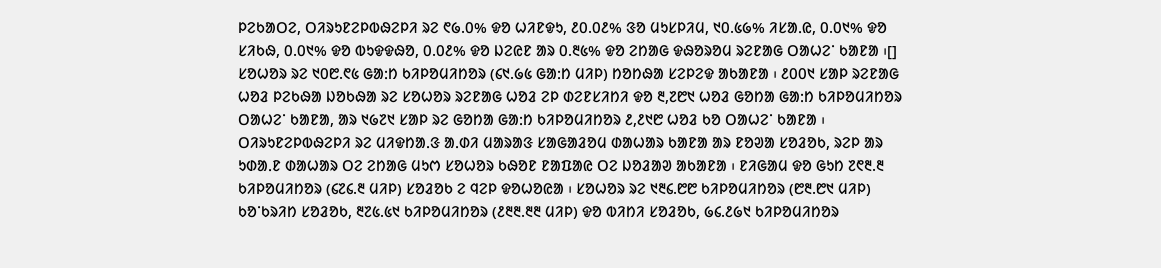ᱞᱮᱠᱟᱛᱮ, ᱛᱤᱨᱩᱱᱮᱞᱵᱷᱮᱞᱤ ᱨᱮ ᱖᱙.᱐% ᱫᱚ ᱦᱤᱱᱫᱩ, ᱒᱐.᱐᱒% ᱝᱚ ᱢᱩᱥᱞᱤᱢ, ᱑᱐.᱕᱙% ᱤᱥᱟᱹᱭ, ᱐.᱐᱑% ᱫᱚ ᱥᱤᱠᱷ, ᱐.᱐᱑% ᱫᱚ ᱵᱩᱫᱫᱷᱚ, ᱐.᱐᱒% ᱫᱚ ᱡᱮᱭᱱ ᱟᱨ ᱐.᱓᱕% ᱫᱚ ᱮᱴᱟᱜ ᱫᱷᱚᱨᱚᱢ ᱨᱮᱱᱟᱜ ᱛᱟᱦᱮᱸ ᱠᱟᱱᱟ ᱾[]
ᱥᱚᱦᱚᱨ ᱨᱮ ᱑᱐᱘.᱖᱕ ᱜᱟᱺᱴ ᱠᱤᱞᱚᱢᱤᱴᱚᱨ (᱔᱑.᱙᱕ ᱜᱟᱺᱴ ᱢᱤᱞ) ᱴᱚᱴᱷᱟ ᱥᱮᱞᱮᱫ ᱟᱠᱟᱱᱟ ᱾ ᱒᱐᱐᱑ ᱥᱟᱞ ᱨᱮᱱᱟᱜ ᱦᱚᱲ ᱞᱮᱠᱷᱟ ᱡᱚᱠᱷᱟ ᱨᱮ ᱥᱚᱦᱚᱨ ᱨᱮᱱᱟᱜ ᱦᱚᱲ ᱮᱞ ᱰᱮᱱᱥᱤᱴᱤ ᱫᱚ ᱓,᱗᱘᱑ ᱦᱚᱲ ᱜᱚᱴᱟ ᱜᱟᱺᱴ ᱠᱤᱞᱚᱢᱤᱴᱚᱨ ᱛᱟᱦᱮᱸ ᱠᱟᱱᱟ, ᱟᱨ ᱑᱙᱗᱑ ᱥᱟᱞ ᱨᱮ ᱜᱚᱴᱟ ᱜᱟᱺᱴ ᱠᱤᱞᱚᱢᱤᱴᱚᱨ ᱒,᱒᱑᱘ ᱦᱚᱲ ᱠᱚ ᱛᱟᱦᱮᱸ ᱠᱟᱱᱟ ᱾
ᱛᱤᱨᱩᱱᱮᱞᱵᱷᱮᱞᱤ ᱨᱮ ᱢᱤᱫᱴᱟᱹᱝ ᱟᱹᱰᱤ ᱢᱟᱨᱟᱝ ᱥᱟᱜᱟᱲᱚᱢ ᱰᱟᱦᱟᱨ ᱠᱟᱱᱟ ᱟᱨ ᱱᱚᱣᱟ ᱥᱚᱲᱚᱠ, ᱨᱮᱞ ᱟᱨ ᱩᱰᱟᱹᱱ ᱰᱟᱦᱟᱨ ᱛᱮ ᱮᱴᱟᱜ ᱢᱩᱬ ᱥᱚᱦᱚᱨ ᱠᱷᱚᱱ ᱱᱟᱯᱟᱭ ᱛᱮ ᱡᱚᱲᱟᱣ ᱟᱠᱟᱱᱟ ᱾ ᱱᱤᱜᱟᱢ ᱫᱚ ᱜᱩᱴ ᱗᱖᱓.᱓ ᱠᱤᱞᱚᱢᱤᱴᱚᱨ (᱔᱗᱔.᱓ ᱢᱤᱞ) ᱥᱚᱲᱚᱠ ᱮ ᱧᱮᱞ ᱫᱚᱦᱚᱭᱟ ᱾ ᱥᱚᱦᱚᱨ ᱨᱮ ᱑᱓᱔.᱘᱘ ᱠᱤᱞᱚᱢᱤᱴᱚᱨ (᱘᱓.᱘᱑ ᱢᱤᱞ) ᱠᱚᱸᱠᱨᱤᱴ ᱥᱚᱲᱚᱠ, ᱓᱗᱕.᱕᱑ ᱠᱤᱞᱚᱢᱤᱴᱚᱨ (᱒᱓᱓.᱓᱓ ᱢᱤᱞ) ᱫᱚ ᱵᱤᱴᱤ ᱥᱚᱲᱚᱠ, ᱙᱔.᱒᱙᱑ ᱠᱤᱞᱚᱢᱤᱴᱚᱨ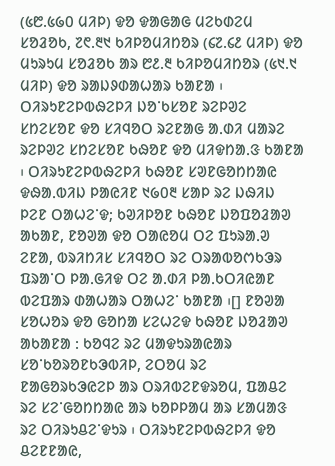(᱕᱘.᱕᱙᱐ ᱢᱤᱞ) ᱫᱚ ᱫᱟᱜᱟᱜ ᱢᱮᱠᱰᱮᱢ ᱥᱚᱲᱚᱠ, ᱗᱖.᱓᱑ ᱠᱤᱞᱚᱢᱤᱴᱚᱨ (᱔᱗.᱔᱒ ᱢᱤᱞ) ᱫᱚ ᱢᱩᱨᱩᱢ ᱥᱚᱲᱚᱠ ᱟᱨ ᱘᱒.᱓ ᱠᱤᱞᱚᱢᱤᱴᱚᱨ (᱕᱑.᱑ ᱢᱤᱞ) ᱫᱚ ᱨᱟᱡᱽᱰᱟᱦᱟᱨ ᱠᱟᱱᱟ ᱾
ᱛᱤᱨᱩᱱᱮᱞᱵᱷᱮᱞᱤ ᱡᱚᱸᱠᱥᱚᱱ ᱨᱮᱞᱣᱮ ᱥᱴᱮᱥᱚᱱ ᱫᱚ ᱥᱤᱧᱚᱛ ᱨᱮᱱᱟᱜ ᱟᱹᱰᱤ ᱢᱟᱨᱮ ᱨᱮᱞᱣᱮ ᱥᱴᱮᱥᱚᱱ ᱠᱷᱚᱱ ᱫᱚ ᱢᱤᱫᱴᱟᱹᱝ ᱠᱟᱱᱟ ᱾ ᱛᱤᱨᱩᱱᱮᱞᱵᱷᱮᱞᱤ ᱠᱷᱚᱱ ᱥᱣᱱᱜᱚᱴᱴᱟᱭ ᱫᱷᱟᱹᱵᱤᱡ ᱞᱟᱭᱤᱱ ᱑᱙᱐᱓ ᱥᱟᱞ ᱨᱮ ᱡᱷᱤᱡ ᱞᱮᱱ ᱛᱟᱦᱮᱸᱫ; ᱠᱣᱤᱞᱚᱱ ᱠᱷᱚᱱ ᱡᱚᱯᱚᱲᱟᱣ ᱟᱠᱟᱱ, ᱱᱚᱣᱟ ᱫᱚ ᱛᱟᱭᱚᱢ ᱛᱮ ᱯᱩᱨᱟᱹᱣ ᱮᱱᱟ, ᱵᱨᱤᱴᱤᱥ ᱥᱤᱧᱚᱛ ᱨᱮ ᱛᱨᱟᱵᱚᱬᱠᱳᱨ ᱯᱨᱟᱸᱛ ᱞᱟᱹᱜᱤᱫ ᱛᱮ ᱟᱹᱰᱤ ᱞᱟᱹᱠᱛᱤᱭᱟᱱ ᱵᱮᱯᱟᱨ ᱰᱟᱦᱟᱨ ᱛᱟᱦᱮᱸ ᱠᱟᱱᱟ ᱾[] ᱱᱚᱣᱟ ᱥᱚᱦᱚᱨ ᱫᱚ ᱜᱚᱴᱟ ᱥᱮᱦᱮᱫ ᱠᱷᱚᱱ ᱡᱚᱲᱟᱣ ᱟᱠᱟᱱᱟ : ᱠᱚᱧᱮ ᱨᱮ ᱢᱟᱫᱩᱨᱟᱭᱟᱨ ᱥᱚᱸᱠᱚᱨᱚᱱᱠᱳᱵᱤᱞ, ᱮᱛᱚᱢ ᱨᱮ ᱱᱟᱜᱚᱨᱠᱳᱭᱮᱞ ᱟᱨ ᱛᱨᱤᱵᱮᱱᱫᱨᱚᱢ, ᱯᱟᱪᱮ ᱨᱮ ᱥᱮᱸᱜᱚᱴᱴᱟᱭ ᱟᱨ ᱠᱚᱞᱞᱟᱢ ᱟᱨ ᱥᱟᱢᱟᱝ ᱨᱮ ᱛᱤᱨᱩᱪᱮᱸᱫᱩᱨ ᱾ ᱛᱤᱨᱩᱱᱮᱞᱵᱷᱮᱞᱤ ᱫᱚ ᱪᱮᱱᱱᱟᱭ,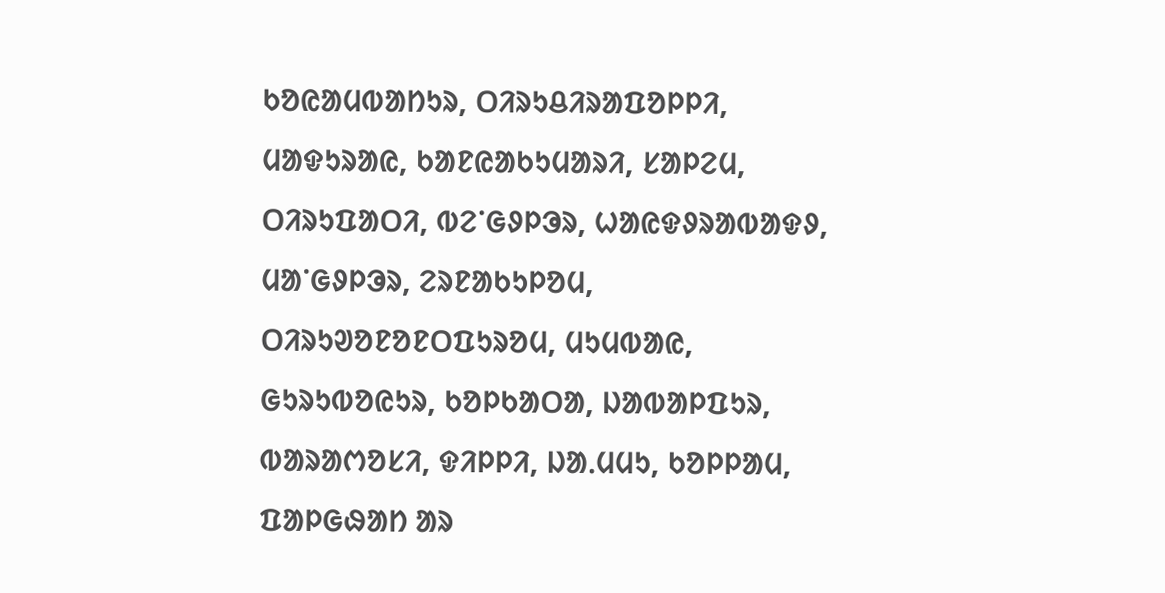ᱠᱚᱭᱟᱢᱵᱟᱴᱩᱨ, ᱛᱤᱨᱩᱪᱤᱨᱟᱯᱚᱞᱞᱤ, ᱢᱟᱫᱩᱨᱟᱭ, ᱠᱟᱱᱭᱟᱠᱩᱢᱟᱨᱤ, ᱥᱟᱞᱮᱢ, ᱛᱤᱨᱩᱯᱟᱛᱤ, ᱵᱮᱸᱜᱽᱞᱳᱨ, ᱦᱟᱭᱫᱽᱨᱟᱵᱟᱫᱽ, ᱢᱟᱸᱜᱽᱞᱳᱨ, ᱮᱨᱱᱟᱠᱩᱞᱚᱢ, ᱛᱤᱨᱩᱣᱚᱱᱚᱱᱛᱯᱩᱨᱚᱢ, ᱢᱩᱢᱵᱟᱭ, ᱜᱩᱨᱩᱵᱚᱭᱩᱨ, ᱠᱚᱞᱠᱟᱛᱟ, ᱡᱟᱵᱟᱞᱯᱩᱨ, ᱵᱟᱨᱟᱬᱚᱥᱤ, ᱫᱤᱞᱞᱤ, ᱡᱟᱹᱢᱢᱩ, ᱠᱚᱞᱞᱟᱢ, ᱯᱟᱞᱜᱷᱟᱴ ᱟᱨ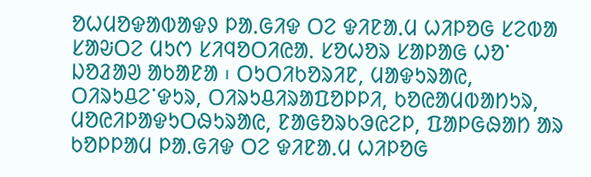ᱚᱦᱢᱚᱫᱟᱵᱟᱫᱽ ᱞᱟᱹᱜᱤᱫ ᱛᱮ ᱫᱤᱱᱟᱹᱢ ᱦᱤᱞᱚᱜ ᱥᱮᱵᱟ ᱥᱟᱶᱛᱮ ᱢᱩᱬ ᱥᱤᱧᱚᱛᱤᱭᱟᱹ ᱥᱚᱦᱚᱨ ᱥᱟᱞᱟᱜ ᱦᱚᱸ ᱡᱚᱲᱟᱣ ᱟᱠᱟᱱᱟ ᱾ ᱛᱩᱛᱤᱠᱚᱨᱤᱱ, ᱢᱟᱫᱩᱨᱟᱭ, ᱛᱤᱨᱩᱪᱮᱸᱫᱩᱨ, ᱛᱤᱨᱩᱪᱤᱨᱟᱯᱚᱞᱞᱤ, ᱠᱚᱭᱟᱢᱵᱟᱴᱩᱨ, ᱢᱚᱭᱤᱞᱟᱫᱩᱛᱷᱩᱨᱟᱭ, ᱱᱟᱜᱚᱨᱠᱳᱭᱮᱞ, ᱯᱟᱞᱜᱷᱟᱴ ᱟᱨ ᱠᱚᱞᱞᱟᱢ ᱞᱟᱹᱜᱤᱫ ᱛᱮ ᱫᱤᱱᱟᱹᱢ ᱦᱤᱞᱚᱜ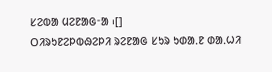ᱥᱮᱵᱟ ᱢᱮᱱᱟᱜᱼᱟ ᱾[]
ᱛᱤᱨᱩᱱᱮᱞᱵᱷᱮᱞᱤ ᱨᱮᱱᱟᱜ ᱥᱩᱨ ᱩᱰᱟᱹᱱ ᱰᱟᱹᱦᱤ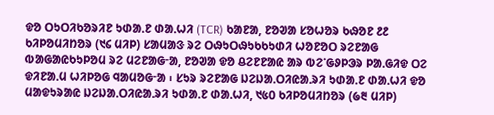ᱫᱚ ᱛᱩᱛᱤᱠᱚᱨᱤᱱ ᱩᱰᱟᱹᱱ ᱰᱟᱹᱦᱤ (TCR) ᱠᱟᱱᱟ, ᱱᱚᱣᱟ ᱥᱚᱦᱚᱨ ᱠᱷᱚᱱ ᱒᱒ ᱠᱤᱞᱚᱢᱤᱴᱚᱨ (᱑᱔ ᱢᱤᱞ) ᱥᱟᱢᱟᱝ ᱨᱮ ᱛᱷᱩᱛᱷᱩᱠᱠᱩᱰᱤ ᱦᱚᱱᱚᱛ ᱨᱮᱱᱟᱜ ᱵᱟᱜᱟᱭᱠᱩᱞᱚᱢ ᱨᱮ ᱢᱮᱱᱟᱜᱼᱟ, ᱱᱚᱣᱟ ᱫᱚ ᱪᱮᱱᱱᱟᱭ ᱟᱨ ᱵᱮᱸᱜᱽᱞᱳᱨ ᱞᱟᱹᱜᱤᱫ ᱛᱮ ᱫᱤᱱᱟᱹᱢ ᱦᱤᱞᱚᱜ ᱧᱟᱢᱚᱜᱼᱟ ᱾ ᱥᱩᱨ ᱨᱮᱱᱟᱜ ᱡᱮᱡᱟᱹᱛᱤᱭᱟᱹᱨᱤ ᱩᱰᱟᱹᱱ ᱰᱟᱹᱦᱤ ᱫᱚ ᱢᱟᱫᱩᱨᱟᱭ ᱡᱮᱡᱟᱹᱛᱤᱭᱟᱹᱨᱤ ᱩᱰᱟᱹᱱ ᱰᱟᱹᱦᱤ, ᱑᱕᱐ ᱠᱤᱞᱚᱢᱤᱴᱚᱨ (᱙᱓ ᱢᱤᱞ)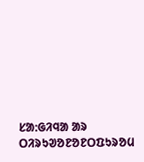ᱥᱟᱺᱜᱤᱧᱟ ᱟᱨ ᱛᱤᱨᱩᱣᱚᱱᱚᱱᱛᱯᱩᱨᱚᱢ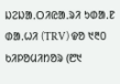ᱡᱮᱡᱟᱹᱛᱤᱭᱟᱹᱨᱤ ᱩᱰᱟᱹᱱ ᱰᱟᱹᱦᱤ (TRV) ᱫᱚ ᱑᱓᱐ ᱠᱤᱞᱚᱢᱤᱴᱚᱨ (᱘᱑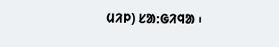ᱢᱤᱞ) ᱥᱟᱺᱜᱤᱧᱟ ᱾